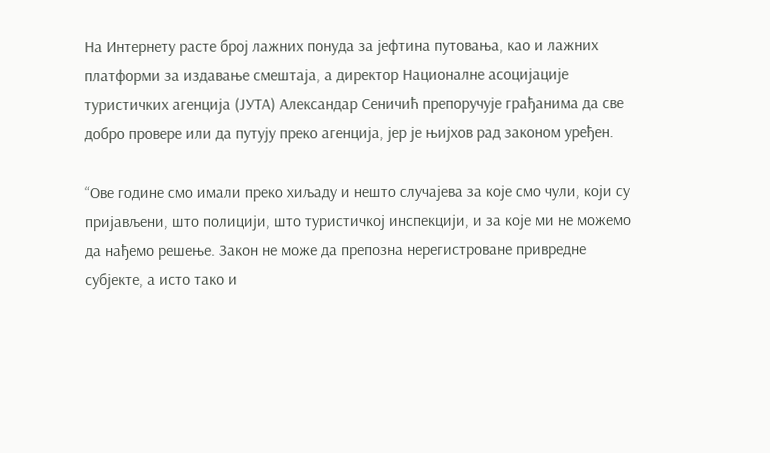На Интернету расте број лажних понуда за јефтина путовања, као и лажних платформи за издавање смештаја, а директор Националне асоцијације туристичких агенција (ЈУТА) Александар Сеничић препоручује грађанима да све добро провере или да путују преко агенција, јер је њијхов рад законом уређен.

“Ове године смо имали преко хиљаду и нешто случајева за које смо чули, који су пријављени, што полицији, што туристичкој инспекцији, и за које ми не можемо да нађемо решење. Закон не може да препозна нерегистроване привредне субјекте, а исто тако и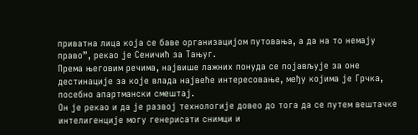приватна лица која се баве организацијом путовања, а да на то немају право”, рекао је Сеничић за Тањуг.
Према његовим речима, највише лажних понуда се појављује за оне дестинације за које влада највеће интересовање, међу којима је Грчка, посебно апартмански смештај.
Он је рекао и да је развој технологије довео до тога да се путем вештачке интелигенције могу генерисати снимци и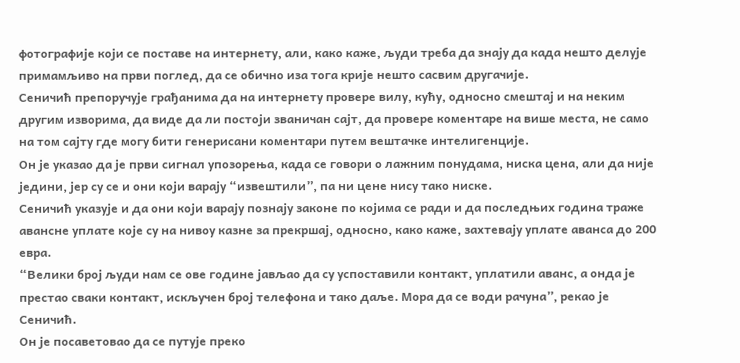фотографије који се поставе на интернету, али, како каже, људи треба да знају да када нешто делује примамљиво на први поглед, да се обично иза тога крије нешто сасвим другачије.
Сеничић препоручује грађанима да на интернету провере вилу, кућу, односно смештај и на неким другим изворима, да виде да ли постоји званичан сајт, да провере коментаре на више места, не само на том сајту где могу бити генерисани коментари путем вештачке интелигенције.
Он је указао да је први сигнал упозорења, када се говори о лажним понудама, ниска цена, али да није једини, јер су се и они који варају “извештили”, па ни цене нису тако ниске.
Сеничић указује и да они који варају познају законе по којима се ради и да последњих година траже авансне уплате које су на нивоу казне за прекршај, односно, како каже, захтевају уплате аванса до 200 евра.
“Велики број људи нам се ове године јављао да су успоставили контакт, уплатили аванс, а онда је престао сваки контакт, искључен број телефона и тако даље. Мора да се води рачуна”, рекао је Сеничић.
Он је посаветовао да се путује преко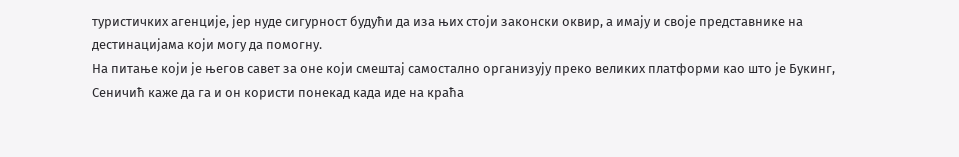туристичких агенције, јер нуде сигурност будући да иза њих стоји законски оквир, а имају и своје представнике на дестинацијама који могу да помогну.
На питање који је његов савет за оне који смештај самостално организују преко великих платформи као што је Букинг, Сеничић каже да га и он користи понекад када иде на краћа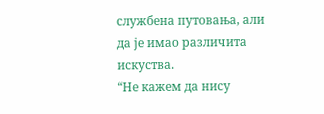службена путовања, али да је имао различита искуства.
“Не кажем да нису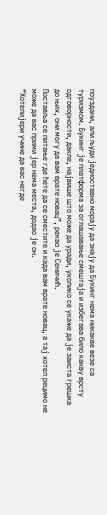поуздани, али људи једноставно морају да знају да Букинг нема никакве везе са туризмом. Букинг је платформа за оглашавање смештаја и избегава било какву врсту одговорности, дакле, највише што може да уради, уколико се укаже да је заиста грешка до њих, они могу да вам врате новац”, рекао је Сеничић.
Поставља се питање где ћете да се сместите и када вам врате новац, а тај хотел рецимо не може да вас прими јер нема места, додао је он.
“Хотелијери учине да вас негде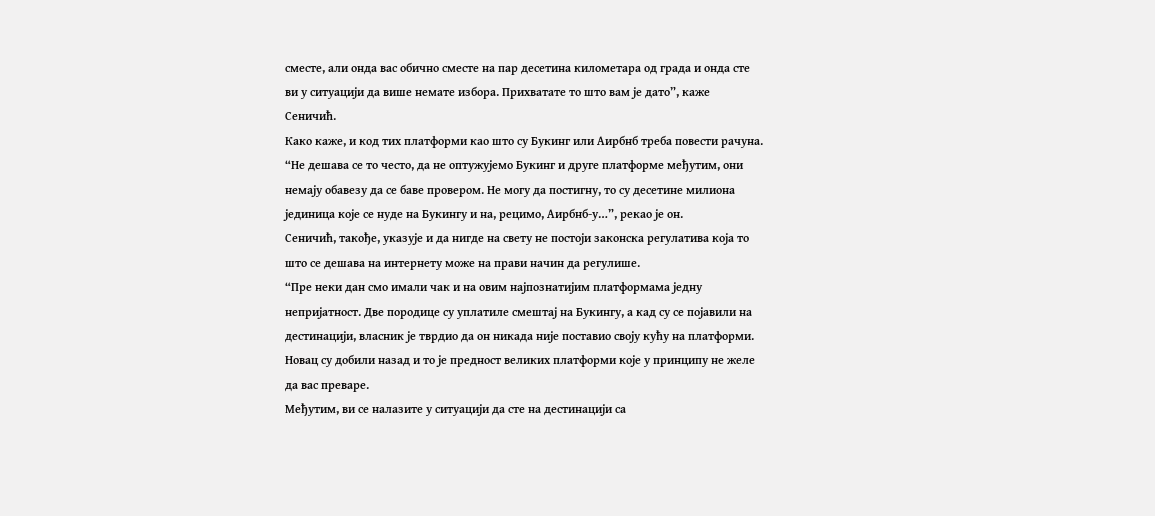сместе, али онда вас обично сместе на пар десетина километара од града и онда сте ви у ситуацији да више немате избора. Прихватате то што вам је дато”, каже Сеничић.
Како каже, и код тих платформи као што су Букинг или Аирбнб треба повести рачуна.
“Не дешава се то често, да не оптужујемо Букинг и друге платформе међутим, они немају обавезу да се баве провером. Не могу да постигну, то су десетине милиона јединица које се нуде на Букингу и на, рецимо, Аирбнб-у…”, рекао је он.
Сеничић, такође, указује и да нигде на свету не постоји законска регулатива која то што се дешава на интернету може на прави начин да регулише.
“Пре неки дан смо имали чак и на овим најпознатијим платформама једну непријатност. Две породице су уплатиле смештај на Букингу, а кад су се појавили на дестинацији, власник је тврдио да он никада није поставио своју кућу на платформи. Новац су добили назад и то је предност великих платформи које у принципу не желе да вас преваре.
Међутим, ви се налазите у ситуацији да сте на дестинацији са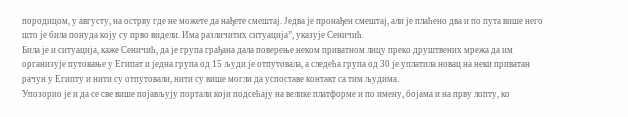породицом, у августу, на острву где не можете да нађете смештај. Једва је пронађен смештај, али је плаћено два и по пута више него што је била понуда коју су прво видели. Има различитих ситуација”, указује Сеничић.
Била је и ситуација, каже Сеничић, да је група грађана дала поверење неком приватном лицу преко друштвених мрежа да им организује путовање у Египат и једна група од 15 људи је отпутовала, а следећа група од 30 је уплатила новац на неки приватан рачун у Египту и нити су отпутовали, нити су више могли да успоставе контакт са тим људима.
Упозорио је и да се све више појављују портали који подсећају на велике платформе и по имену, бојама и на прву лопту, ко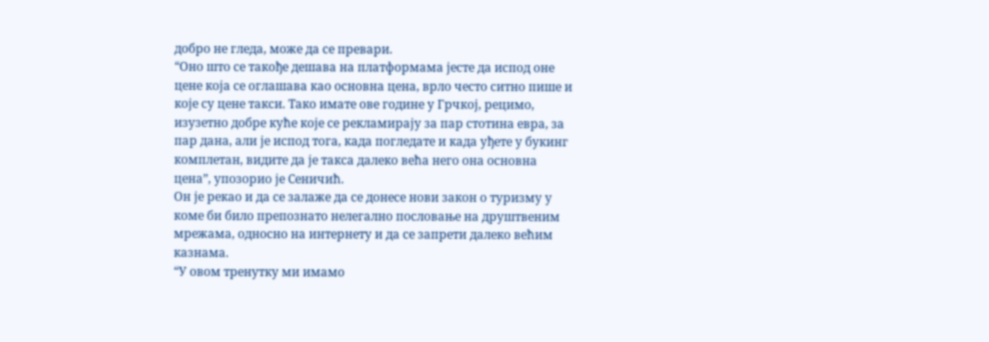добро не гледа, може да се превари.
“Оно што се такође дешава на платформама јесте да испод оне цене која се оглашава као основна цена, врло често ситно пише и које су цене такси. Тако имате ове године у Грчкој, рецимо, изузетно добре куће које се рекламирају за пар стотина евра, за пар дана, али је испод тога, када погледате и када уђете у букинг комплетан, видите да је такса далеко већа него она основна цена”, упозорио је Сеничић.
Он је рекао и да се залаже да се донесе нови закон о туризму у коме би било препознато нелегално пословање на друштвеним мрежама, односно на интернету и да се запрети далеко већим казнама.
“У овом тренутку ми имамо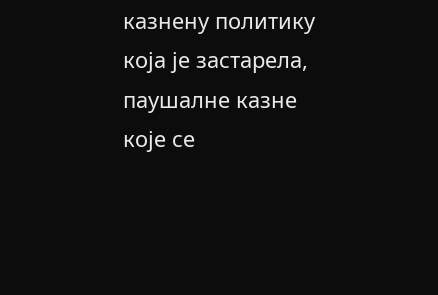казнену политику која је застарела, паушалне казне које се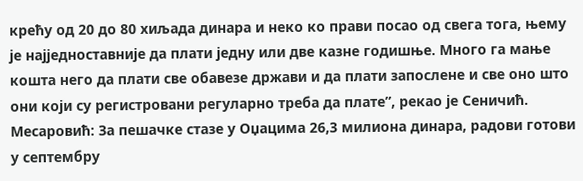крећу од 20 до 80 хиљада динара и неко ко прави посао од свега тога, њему је најједноставније да плати једну или две казне годишње. Много га мање кошта него да плати све обавезе држави и да плати запослене и све оно што они који су регистровани регуларно треба да плате”, рекао је Сеничић.
Месаровић: За пешачке стазе у Оџацима 26,3 милиона динара, радови готови у септембру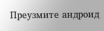Преузмите андроид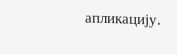апликацију.